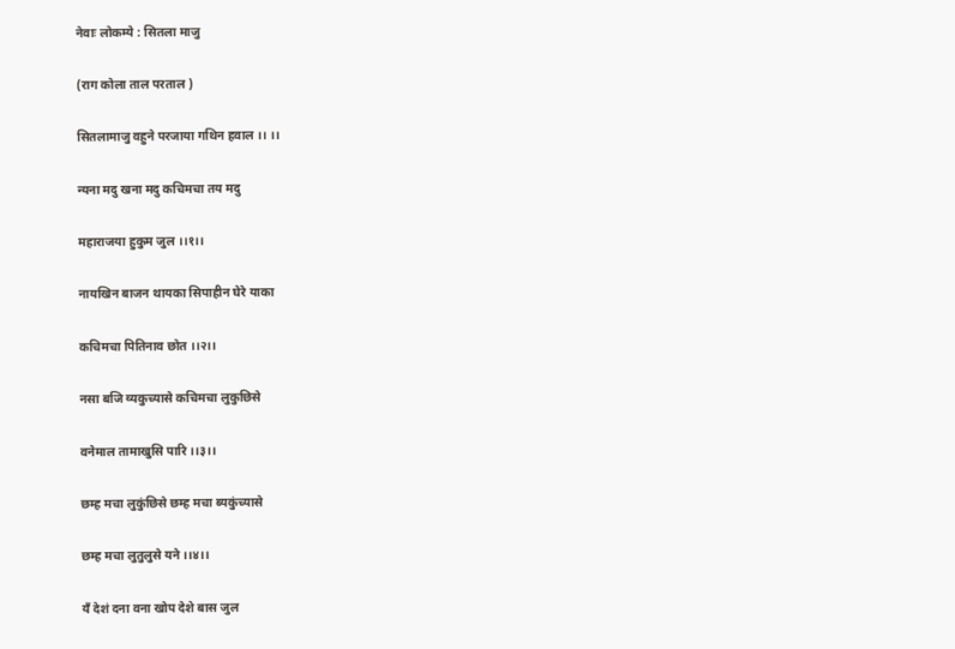नेवाः लोकम्ये : सितला माजु

(राग कोला ताल परताल )

सितलामाजु वहुने परजाया गथिन हवाल ।। ।।

न्यना मदु खना मदु कचिमचा तय मदु

महाराजया हुकुम जुल ।।१।।

नायखिन बाजन थायका सिपाहीन घेरे याका

कचिमचा पितिनाव छोत ।।२।।

नसा बजि व्यकुच्यासे कचिमचा लुकुछिसे

वनेमाल तामाखुसि पारि ।।३।।

छम्ह मचा लुकुंछिसे छम्ह मचा ब्यकुंच्यासे

छम्ह मचा लुतुलुसे यने ।।४।।

यँ देशं दना वना खोप देशे बास जुल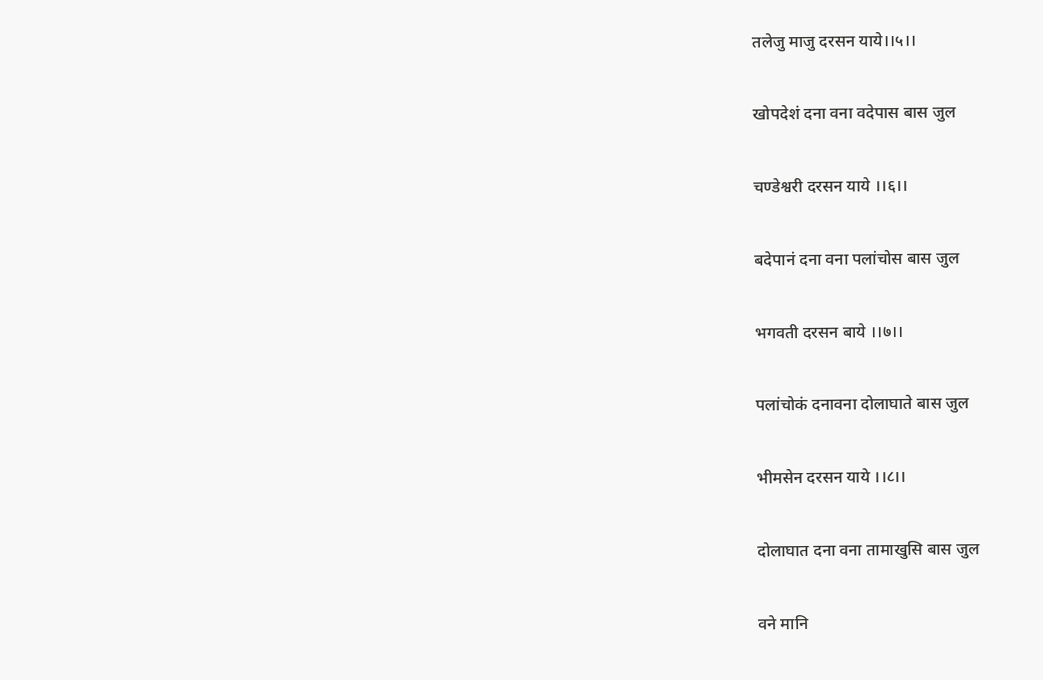तलेजु माजु दरसन याये।।५।।

खोपदेशं दना वना वदेपास बास जुल

चण्डेश्वरी दरसन याये ।।६।।

बदेपानं दना वना पलांचोस बास जुल

भगवती दरसन बाये ।।७।।

पलांचोकं दनावना दोलाघाते बास जुल

भीमसेन दरसन याये ।।८।।

दोलाघात दना वना तामाखुसि बास जुल

वने मानि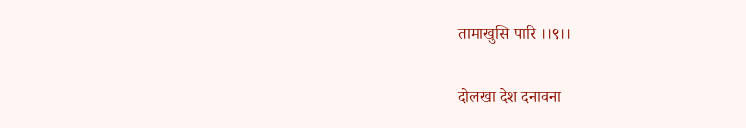तामाखुसि पारि ।।९।।

दोलखा देश दनावना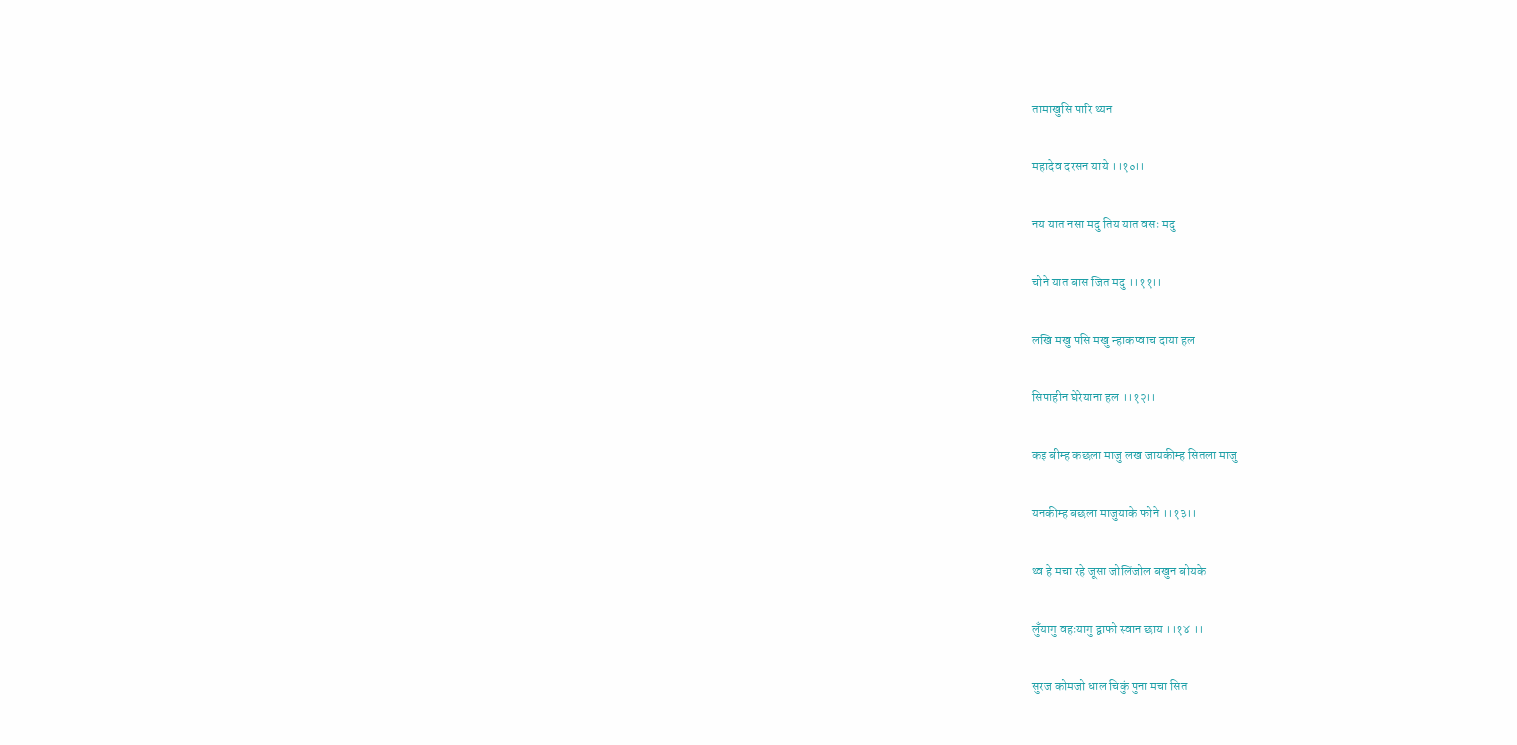तामाखुसि पारि थ्यन

महादेव दरसन याये ।।१०।।

नय यात नसा मदु तिय यात वसः मदु

चोने यात बास जित मदु ।।११।।

लखि मखु पसि मखु न्हाकप्वाच दाया हल

सिपाहीन घेरेयाना हल ।।१२।।

कइ बीम्ह कछला माजु लख जायकीम्ह सितला माजु

यनकीम्ह बछला माजुयाके फोने ।।१३।।

थ्व हे मचा रहे जूसा जोलिंजोल बखुन बोयके

लुँयागु वहःयागु द्वाफो स्वान छाय ।।१४ ।।

सुरज कोमजो धाल चिकुं पुना मचा सित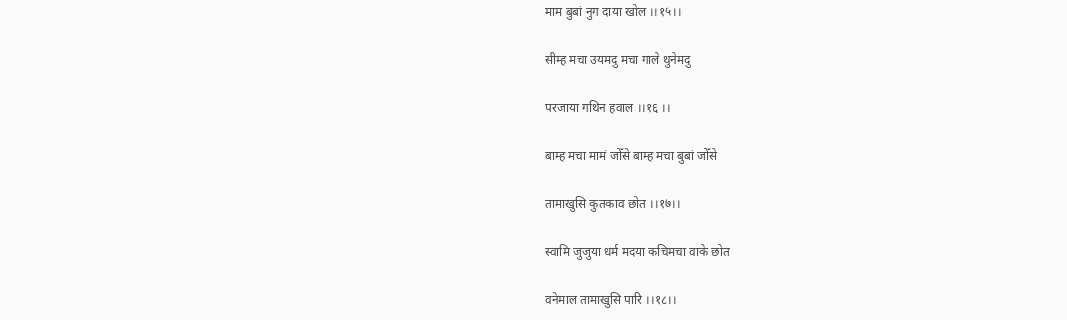माम बुबां नुग दाया खोल ।।१५।।

सीम्ह मचा उयमदु मचा गाले थुनेमदु

परजाया गथिन हवाल ।।१६ ।।

बाम्ह मचा मामं जोँसे बाम्ह मचा बुबां जोँसे

तामाखुसि कुतकाव छोत ।।१७।।

स्वामि जुजुया धर्म मदया कचिमचा वाके छोत

वनेमाल तामाखुसि पारि ।।१८।।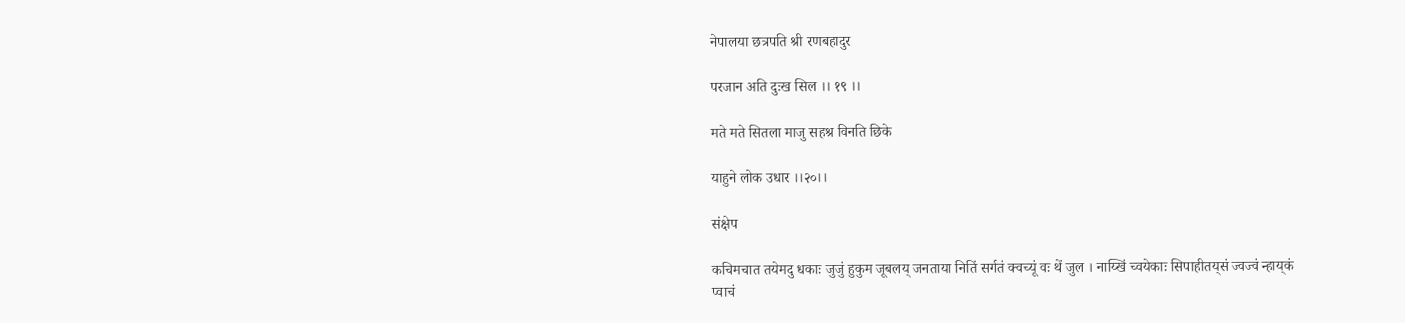नेपालया छत्रपति श्री रणबहादुर

परजान अति दुःख सिल ।। १९ ।।

मते मते सितला माजु सहश्र विनति छिके

याहुने लोक उधार ।।२०।।

संक्षेप

कचिमचात तयेमदु धकाः जुजुं हुकुम जूबलय् जनताया नितिं सर्गतं क्वच्यूं वः थें जुल । नाय्खिं च्वयेकाः सिपाहीतय्‌सं ज्वज्वं न्हाय्‌कं प्वाचं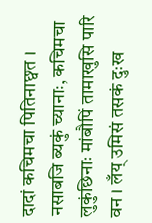दादां कचिमचा पितिनाछ्वत । नसाबजि ब्यकुं च्यानाः, कचिमचा लुकुंछिनाः मांबौपिं तामाखुसि पारि वन । लँय् उमिसं तसकं दुःख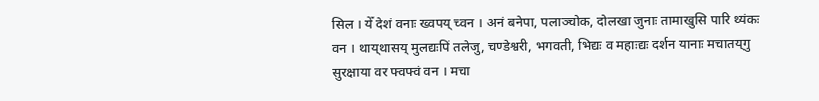सिल । येँ देशं वनाः ख्वपय् च्वन । अनं बनेपा, पलाञ्चोक, दोलखा जुनाः तामाखुसि पारि थ्यंकः वन । थाय्‌थासय् मुलद्यःपिं तलेजु, चण्डेश्वरी, भगवती, भिद्यः व महाःद्यः दर्शन यानाः मचातय्‌गु सुरक्षाया वर फ्वफ्वं वन । मचा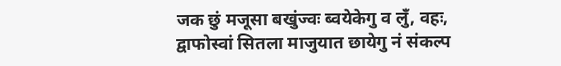जक छुं मजूसा बखुंज्वः ब्वयेकेगु व लुँ, वहः, द्वाफोस्वां सितला माजुयात छायेगु नं संकल्प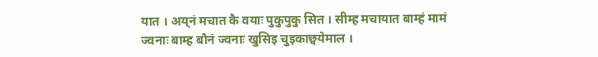यात । अय्‌नं मचात कै वयाः पुकुपुकु सित । सीम्ह मचायात बाम्हं मामं ज्वनाः बाम्ह बौनं ज्वनाः खुसिइ चुइकाछ्वयेमाल ।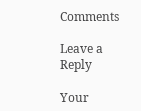Comments

Leave a Reply

Your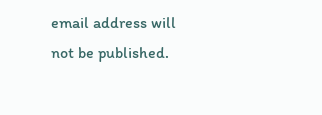email address will not be published.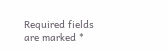Required fields are marked *